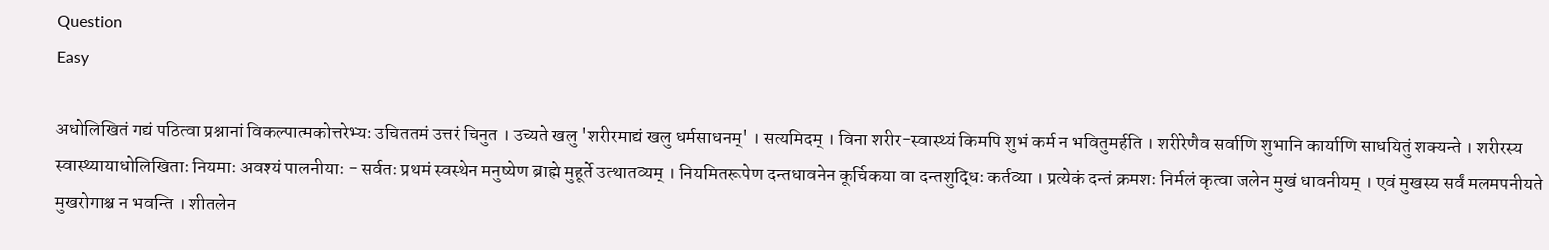Question
Easy

अधोलिखितं गद्यं पठित्वा प्रश्नानां विकल्पात्मकोत्तरेभ्यः उचिततमं उत्तरं चिनुत । उच्यते खलु 'शरीरमाद्यं खलु धर्मसाधनम्' । सत्यमिदम् । विना शरीर-स्वास्थ्यं किमपि शुभं कर्म न भवितुमर्हति । शरीरेणैव सर्वाणि शुभानि कार्याणि साधयितुं शक्यन्ते । शरीरस्य स्वास्थ्यायाधोलिखिताः नियमाः अवश्यं पालनीयाः - सर्वतः प्रथमं स्वस्थेन मनुष्येण ब्राह्मे मुहूर्ते उत्थातव्यम् । नियमितरूपेण दन्तधावनेन कूर्चिकया वा दन्तशुद्धिः कर्तव्या । प्रत्येकं दन्तं क्रमशः निर्मलं कृत्वा जलेन मुखं धावनीयम् । एवं मुखस्य सर्वं मलमपनीयते मुखरोगाश्च न भवन्ति । शीतलेन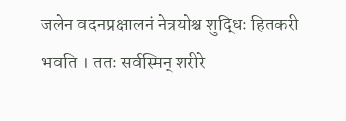जलेन वदनप्रक्षालनं नेत्रयोश्च शुद्धिः हितकरी भवति । ततः सर्वस्मिन् शरीरे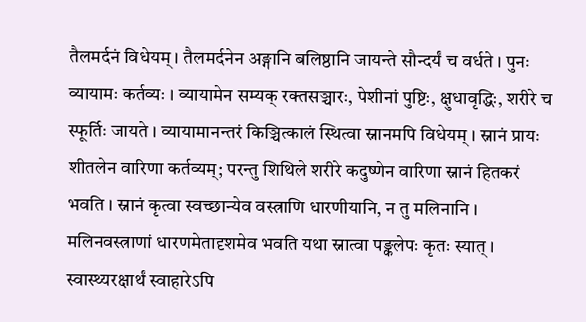तैलमर्दनं विधेयम् । तैलमर्दनेन अङ्गानि बलिष्ठानि जायन्ते सौन्दर्यं च वर्धते । पुनः व्यायामः कर्तव्यः । व्यायामेन सम्यक् रक्तसञ्चारः, पेशीनां पुष्टिः, क्षुधावृद्धिः, शरीरे च स्फूर्तिः जायते । व्यायामानन्तरं किञ्चित्कालं स्थित्वा स्नानमपि विधेयम् । स्नानं प्रायः शीतलेन वारिणा कर्तव्यम्; परन्तु शिथिले शरीरे कदुष्णेन वारिणा स्नानं हितकरं भवति । स्नानं कृत्वा स्वच्छान्येव वस्त्राणि धारणीयानि, न तु मलिनानि । मलिनवस्त्राणां धारणमेतादृशमेव भवति यथा स्नात्वा पङ्कलेपः कृतः स्यात् । स्वास्थ्यरक्षार्थं स्वाहारेऽपि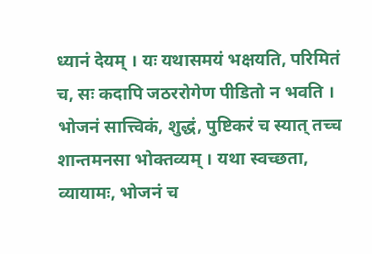ध्यानं देयम् । यः यथासमयं भक्षयति, परिमितं च, सः कदापि जठररोगेण पीडितो न भवति । भोजनं सात्त्विकं, शुद्धं, पुष्टिकरं च स्यात् तच्च शान्तमनसा भोक्तव्यम् । यथा स्वच्छता, व्यायामः, भोजनं च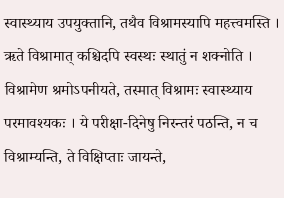स्वास्थ्याय उपयुक्तानि, तथैव विश्रामस्यापि महत्त्वमस्ति । ऋते विश्रामात् कश्चिदपि स्वस्थः स्थातुं न शक्नोति । विश्रामेण श्रमोऽपनीयते, तस्मात् विश्रामः स्वास्थ्याय परमावश्यकः । ये परीक्षा-दिनेषु निरन्तरं पठन्ति, न च विश्राम्यन्ति, ते विक्षिप्ताः जायन्ते,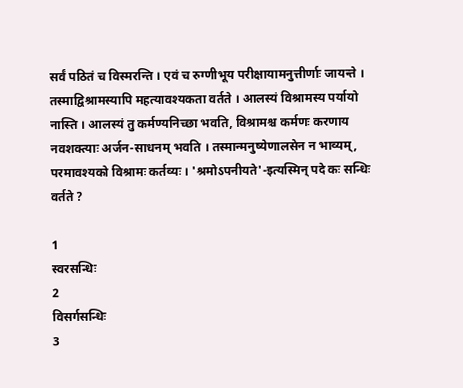सर्वं पठितं च विस्मरन्ति । एवं च रुग्णीभूय परीक्षायामनुत्तीर्णाः जायन्ते । तस्माद्विश्रामस्यापि महत्यावश्यकता वर्तते । आलस्यं विश्रामस्य पर्यायो नास्ति । आलस्यं तु कर्मण्यनिच्छा भवति, विश्रामश्च कर्मणः करणाय नवशक्त्याः अर्जन-साधनम् भवति । तस्मान्मनुष्येणालसेन न भाव्यम्, परमावश्यको विश्रामः कर्तव्यः । 'श्रमोऽपनीयते'-इत्यस्मिन् पदे कः सन्धिः वर्तते ?

1
स्वरसन्धिः
2
विसर्गसन्धिः
3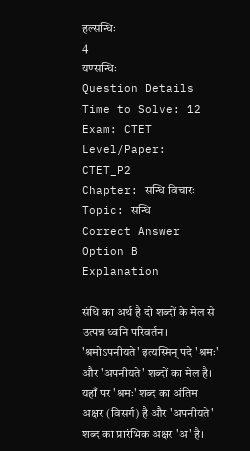हल्सन्धिः
4
यण्सन्धिः
Question Details
Time to Solve: 12
Exam: CTET
Level/Paper: CTET_P2
Chapter: सन्धि विचारः
Topic: सन्धि
Correct Answer
Option B
Explanation

संधि का अर्थ है दो शब्दों के मेल से उत्पन्न ध्वनि परिवर्तन। 'श्रमोऽपनीयते' इत्यस्मिन् पदे 'श्रमः' और 'अपनीयते' शब्दों का मेल है। यहाँ पर 'श्रमः' शब्द का अंतिम अक्षर (विसर्ग) है और 'अपनीयते' शब्द का प्रारंभिक अक्षर 'अ' है।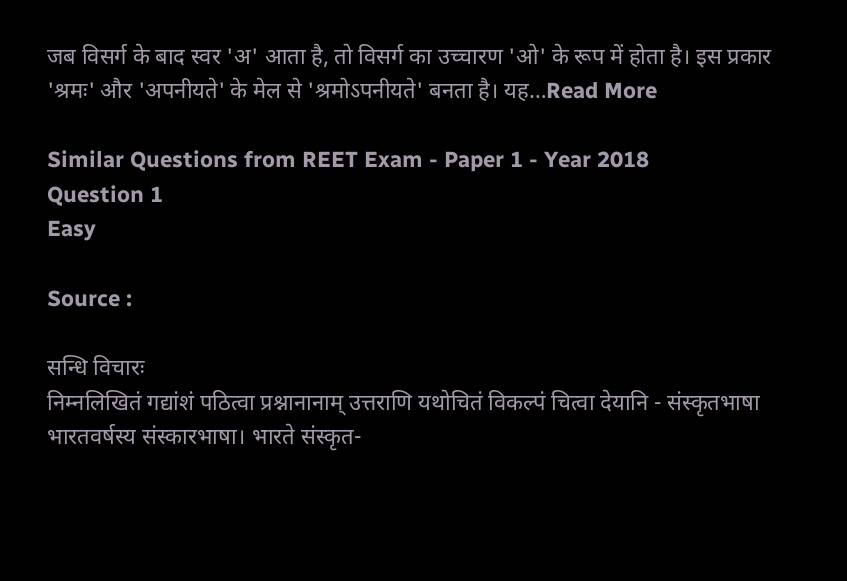जब विसर्ग के बाद स्वर 'अ' आता है, तो विसर्ग का उच्चारण 'ओ' के रूप में होता है। इस प्रकार 'श्रमः' और 'अपनीयते' के मेल से 'श्रमोऽपनीयते' बनता है। यह…Read More

Similar Questions from REET Exam - Paper 1 - Year 2018
Question 1
Easy

Source :

सन्धि विचारः
निम्नलिखितं गद्यांशं पठित्वा प्रश्नानानाम् उत्तराणि यथोचितं विकल्पं चित्वा देयानि - संस्कृतभाषा भारतवर्षस्य संस्कारभाषा। भारते संस्कृत-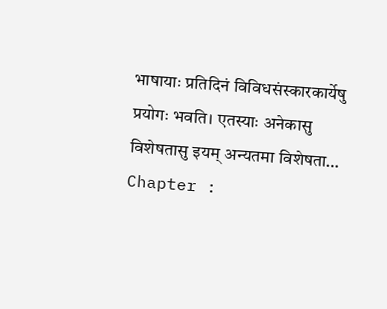भाषायाः प्रतिदिनं विविधसंस्कारकार्येषु प्रयोगः भवति। एतस्याः अनेकासु विशेषतासु इयम् अन्यतमा विशेषता…
Chapter :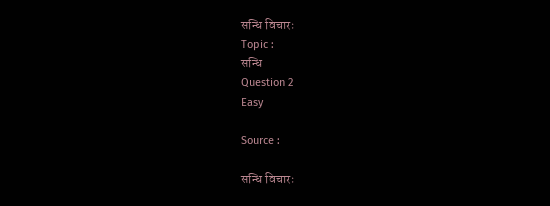सन्धि विचारः
Topic :
सन्धि
Question 2
Easy

Source :

सन्धि विचारः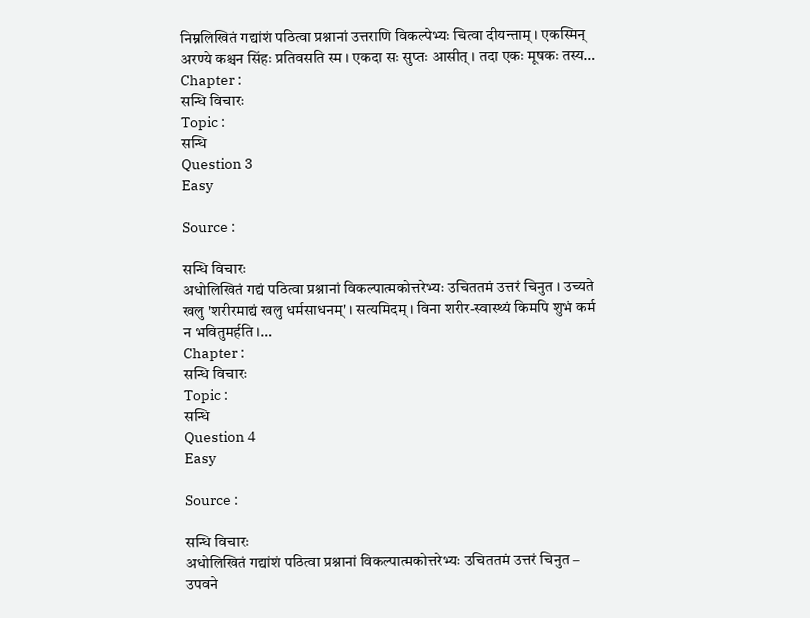निम्नलिखितं गद्यांशं पठित्वा प्रश्नानां उत्तराणि विकल्पेभ्यः चित्वा दीयन्ताम् । एकस्मिन् अरण्ये कश्चन सिंहः प्रतिवसति स्म । एकदा सः सुप्तः आसीत् । तदा एकः मूषकः तस्य…
Chapter :
सन्धि विचारः
Topic :
सन्धि
Question 3
Easy

Source :

सन्धि विचारः
अधोलिखितं गद्यं पठित्वा प्रश्नानां विकल्पात्मकोत्तरेभ्यः उचिततमं उत्तरं चिनुत । उच्यते खलु 'शरीरमाद्यं खलु धर्मसाधनम्' । सत्यमिदम् । विना शरीर-स्वास्थ्यं किमपि शुभं कर्म न भवितुमर्हति ।…
Chapter :
सन्धि विचारः
Topic :
सन्धि
Question 4
Easy

Source :

सन्धि विचारः
अधोलिखितं गद्यांशं पठित्वा प्रश्नानां विकल्पात्मकोत्तरेभ्यः उचिततमं उत्तरं चिनुत – उपवने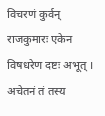विचरणं कुर्वन् राजकुमारः एकेन विषधरेण दष्टः अभूत् । अचेतनं तं तस्य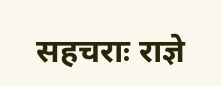सहचराः राज्ञे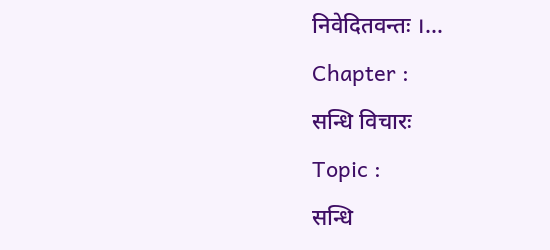निवेदि‍तवन्तः ।…
Chapter :
सन्धि विचारः
Topic :
सन्धि